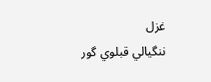غزل
ننگيالي قبلوي گور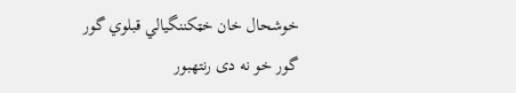خوشحال خان خټکننگيالي قبلوي گور
گور خو نه دی رنتهبور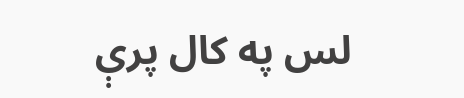لس په کال پرې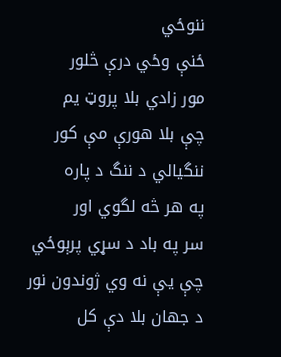ننوځي
ځنې وځي درې څلور
مور زادي بلا پروټ يم
چې بلا هورې مې کور
ننگيالي د ننگ د پاره
په هر څه لگوي اور
سر په باد د سړي پرېوځي
چې يې نه وي ژوندون نور
د جهان بلا دې کل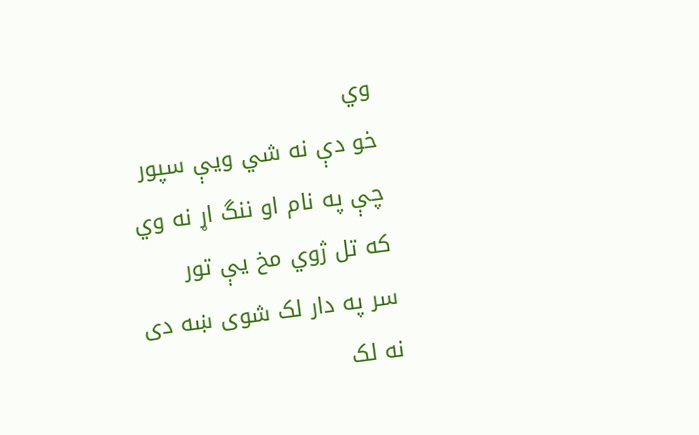وي
خو دې نه شي ويې سپور
چې په نام او ننگ اړ نه وي
که تل ژوي مخ يې تور
سر په دار لک شوی ښه دی
نه لک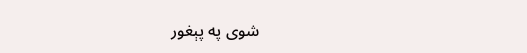شوی په پېغور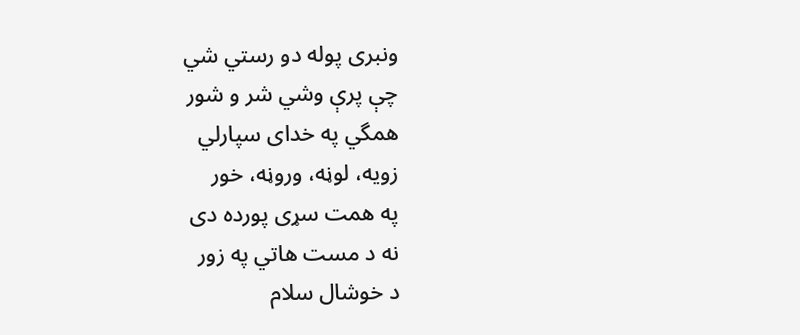ونبری پوله دو رستي شي
چې پرې وشي شر و شور
همگي په خدای سپارلي
زويه، لوڼه، وروڼه، خور
په همت سړی پورده دی
نه د مست هاتي په زور
د خوشال سلام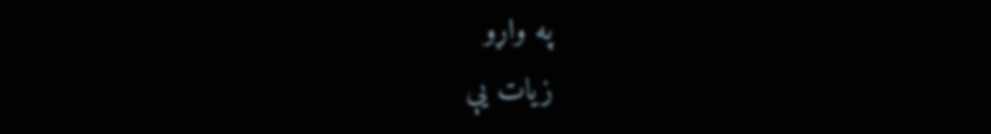په واړو
زيات يې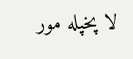لا پخپله مور